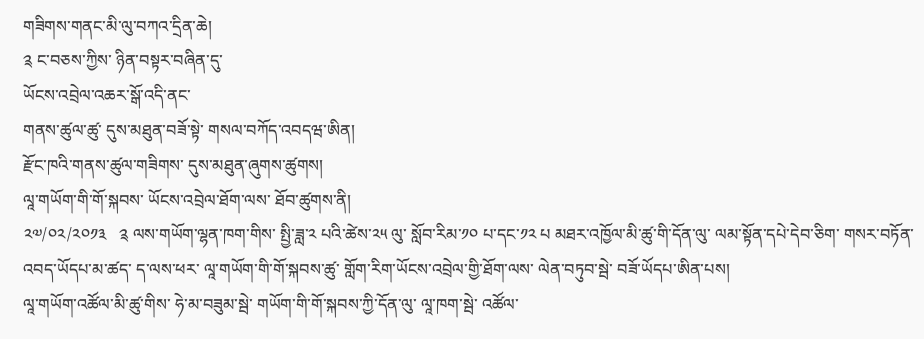གཟིགས་གནང་མི་ལུ་བཀའ་དྲིན་ཆེ།
༉ ང་བཅས་ཀྱིས་ ཉིན་བསྟར་བཞིན་དུ་
ཡོངས་འབྲེལ་འཆར་སྒོ་འདི་ནང་
གནས་ཚུལ་ཚུ་ དུས་མཐུན་བཟོ་སྟེ་ གསལ་བཀོད་འབདཝ་ཨིན།
རྫོང་ཁའི་གནས་ཚུལ་གཟིགས་ དུས་མཐུན་ཞུགས་ཚུགས།
ལཱ་གཡོག་གི་གོ་སྐབས་ ཡོངས་འབྲེལ་ཐོག་ལས་ ཐོབ་ཚུགས་ནི།
༢༧/༠༢/༢༠༡༣   ༉ ལས་གཡོག་ལྷན་ཁག་གིས་ སྤྱི་ཟླ་༢ པའི་ཚེས་༢༥ ལུ་ སློབ་རིམ་༡༠ པ་དང་༡༢ པ མཐར་འཁྱོལ་མི་ཚུ་གི་དོན་ལུ་ ལམ་སྟོན་དཔེ་དེབ་ཅིག་ གསར་བཏོན་འབད་ཡོདཔ་མ་ཚད་ ད་ལས་ཕར་ ལཱ་གཡོག་གི་གོ་སྐབས་ཚུ་ གློག་རིག་ཡོངས་འབྲེལ་གྱི་ཐོག་ལས་ ལེན་བཏུབ་སྦེ་ བཟོ་ཡོདཔ་ཨིན་པས།
ལཱ་གཡོག་འཚོལ་མི་ཚུ་གིས་ ཧེ་མ་བཟུམ་སྦེ་ གཡོག་གི་གོ་སྐབས་ཀྱི་དོན་ལུ་ ལཱ་ཁག་སྦེ་ འཚོལ་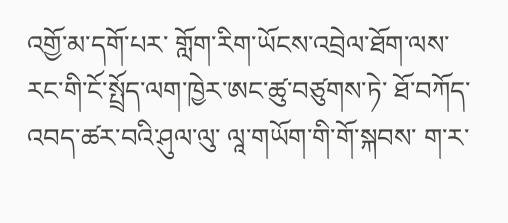འགྱོ་མ་དགོ་པར་ གློག་རིག་ཡོངས་འབྲེལ་ཐོག་ལས་ རང་གི་ངོ་སྤྲོད་ལག་ཁྱེར་ཨང་ཚུ་བཙུགས་ཏེ་ ཐོ་བཀོད་འབད་ཚར་བའི་ཤུལ་ལུ་ ལཱ་གཡོག་གི་གོ་སྐབས་ ག་ར་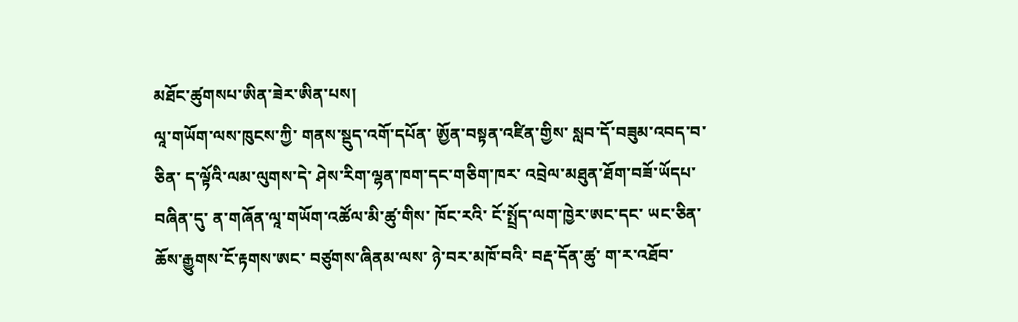མཐོང་ཚུགསཔ་ཨིན་ཟེར་ཨིན་པས།
ལཱ་གཡོག་ལས་ཁུངས་ཀྱི་ གནས་སྡུད་འགོ་དཔོན་ ཨྱོན་བསྟན་འཛིན་གྱིས་ སླབ་དོ་བཟུམ་འབད་བ་ཅིན་ ད་ལྟོའི་ལམ་ལུགས་དེ་ ཤེས་རིག་ལྷན་ཁག་དང་གཅིག་ཁར་ འབྲེལ་མཐུན་ཐོག་བཟོ་ཡོདཔ་བཞིན་དུ་ ན་གཞོན་ལཱ་གཡོག་འཚོལ་མི་ཚུ་གིས་ ཁོང་རའི་ ངོ་སྤྲོད་ལག་ཁྱེར་ཨང་དང་ ཡང་ཅིན་ ཆོས་རྒྱུགས་ངོ་རྟགས་ཨང་ བཙུགས་ཞིནམ་ལས་ ཉེ་བར་མཁོ་བའི་ བརྡ་དོན་ཚུ་ ག་ར་འཐོབ་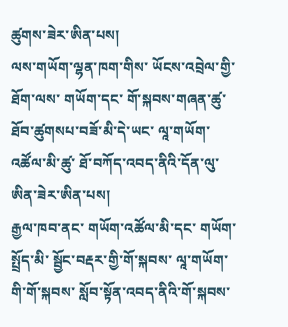ཚུགས་ཟེར་ཨིན་པས།
ལས་གཡོག་ལྷན་ཁག་གིས་ ཡོངས་འབྲེལ་གྱི་ཐོག་ལས་ གཡོག་དང་ གོ་སྐབས་གཞན་ཚུ་ ཐོབ་ཚུགསཔ་བཟོ་མི་དེ་ཡང་ ལཱ་གཡོག་འཚོལ་མི་ཚུ་ ཐོ་བཀོད་འབད་ནིའི་དོན་ལུ་ཨིན་ཟེར་ཨིན་པས།
རྒྱལ་ཁབ་ནང་ གཡོག་འཚོལ་མི་དང་ གཡོག་སྤྲོད་མི་ སྦྱོང་བརྡར་གྱི་གོ་སྐབས་ ལཱ་གཡོག་གི་གོ་སྐབས་ སློབ་སྟོན་འབད་ནིའི་གོ་སྐབས་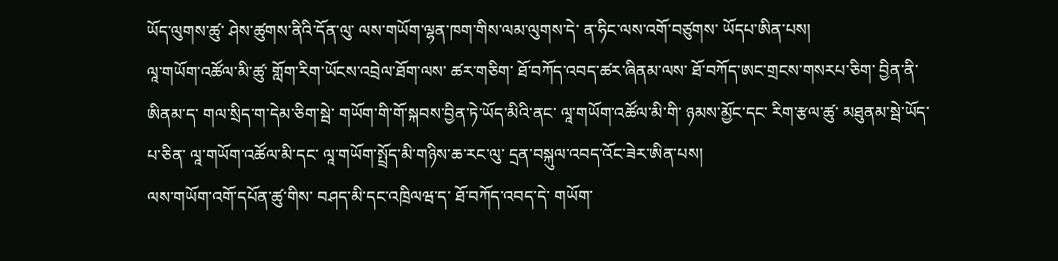ཡོད་ལུགས་ཚུ་ ཤེས་ཚུགས་ནིའི་དོན་ལུ་ ལས་གཡོག་ལྷན་ཁག་གིས་ལམ་ལུགས་དེ་ ན་ཧིང་ལས་འགོ་བཙུགས་ ཡོདཔ་ཨིན་པས།
ལཱ་གཡོག་འཚོལ་མི་ཚུ་ གློག་རིག་ཡོངས་འབྲེལ་ཐོག་ལས་ ཚར་གཅིག་ ཐོ་བཀོད་འབད་ཚར་ཞིནམ་ལས་ ཐོ་བཀོད་ཨང་གྲངས་གསརཔ་ཅིག་ བྱིན་ནི་ཨིནམ་ད་ གལ་སྲིད་ག་དེམ་ཅིག་སྦེ་ གཡོག་གི་གོ་སྐབས་བྱིན་ཏེ་ཡོད་མིའི་ནང་ ལཱ་གཡོག་འཚོལ་མི་གི་ ཉམས་མྱོང་དང་ རིག་རྩལ་ཚུ་ མཐུནམ་སྦེ་ཡོད་པ་ཅིན་ ལཱ་གཡོག་འཚོལ་མི་དང་ ལཱ་གཡོག་སྤྲོད་མི་གཉིས་ཆ་རང་ལུ་ དྲན་བསྐུལ་འབད་འོང་ཟེར་ཨིན་པས།
ལས་གཡོག་འགོ་དཔོན་ཚུ་གིས་ བཤད་མི་དང་འཁྲིལཝ་ད་ ཐོ་བཀོད་འབད་དེ་ གཡོག་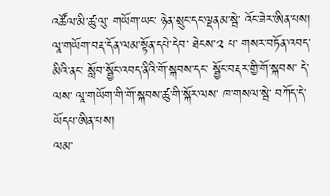འཚོལ་མི་ཚུ་ལུ་ གཡོག་ཡང་ ཉེན་སྲུང་དང་ལྡནམ་སྦེ་ འོང་ཟེར་ཨིན་པས།
ལཱ་གཡོག་བརྡ་དོན་ལམ་སྟོན་དཔེ་དེབ་ ཐེངས་༢ པ་ གསར་བཏོན་འབད་མིའི་ནང་ སློབ་སྦྱོང་འབད་ནིའི་གོ་སྐབས་དང་ སྦྱོང་བརྡར་གྱི་གོ་སྐབས་ དེ་ལས་ ལཱ་གཡོག་གི་གོ་སྐབས་ཚུ་གི་སྐོར་ལས་ ཁ་གསལ་སྦེ་ བཀོད་དེ་ཡོདཔ་ཨིན་པས།
ལམ་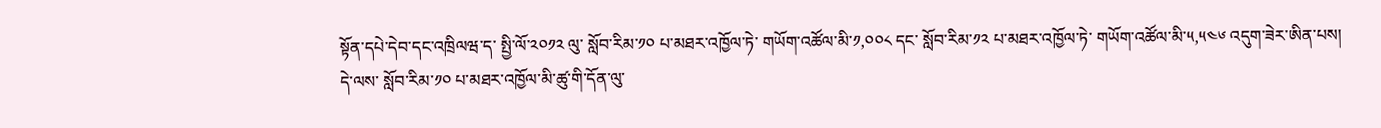སྟོན་དཔེ་དེབ་དང་འཁྲིལཝ་ད་ སྤྱི་ལོ་༢༠༡༢ ལུ་ སློབ་རིམ་༡༠ པ་མཐར་འཁྱོལ་ཏེ་ གཡོག་འཚོལ་མི་༡,༠༠༨ དང་ སློབ་རིམ་༡༢ པ་མཐར་འཁྱོལ་ཏེ་ གཡོག་འཚོལ་མི་༥,༥༤༦ འདུག་ཟེར་ཨིན་པས།
དེ་ལས་ སློབ་རིམ་༡༠ པ་མཐར་འཁྱོལ་མི་ཚུ་གི་དོན་ལུ་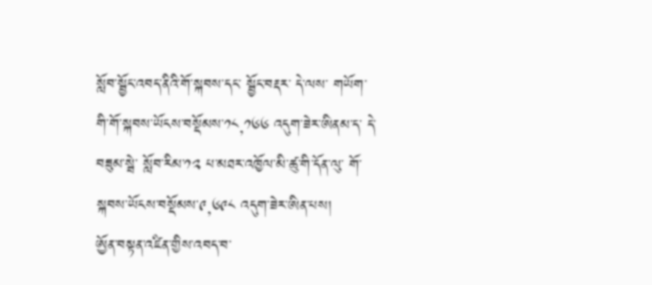སློབ་སྦྱོང་འབད་ནིའི་གོ་སྐབས་དང་ སྦྱོང་བརྡར་ དེ་ལས་ གཡོག་གི་གོ་སྐབས་ཡོངས་བསྡོམས་༡༨,༡༦༦ འདུག་ཟེར་ཨིནམ་ད་ དེ་བཟུམ་སྦེ་ སློབ་རིམ་༡༢ པ་མཐར་འཁྱོལ་མི་ཚུ་གི་དོན་ལུ་ གོ་སྐབས་ཡོངས་བསྡོམས་༩,༦༩༨ འདུག་ཟེར་ཨིན་པས།
ཨྱོན་བསྟན་འཛིན་གྱིས་འབད་བ་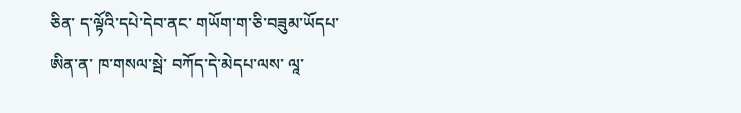ཅིན་ ད་ལྟོའི་དཔེ་དེབ་ནང་ གཡོག་ག་ཅི་བཟུམ་ཡོདཔ་ཨིན་ན་ ཁ་གསལ་སྦེ་ བཀོད་དེ་མེདཔ་ལས་ ལཱ་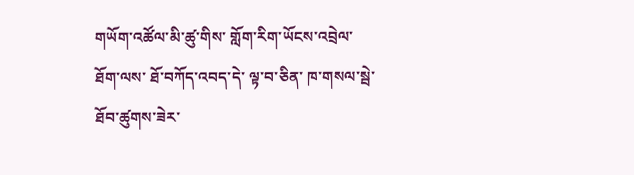གཡོག་འཚོལ་མི་ཚུ་གིས་ གློག་རིག་ཡོངས་འབྲེལ་ཐོག་ལས་ ཐོ་བཀོད་འབད་དེ་ ལྟ་བ་ཅིན་ ཁ་གསལ་སྦེ་ ཐོབ་ཚུགས་ཟེར་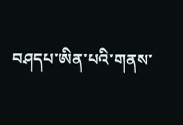བཤདཔ་ཨིན་པའི་གནས་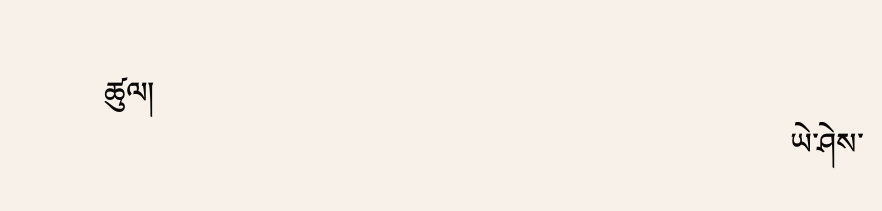ཚུལ།
                                                                                        ཡེ་ཤེས་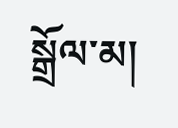སྒྲོལ་མ།